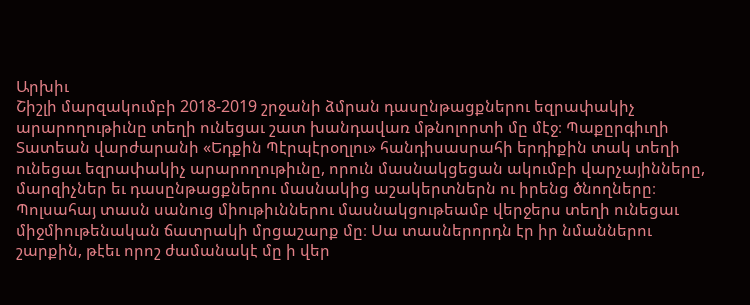Արխիւ
Շիշլի մարզակումբի 2018-2019 շրջանի ձմրան դասընթացքներու եզրափակիչ արարողութիւնը տեղի ունեցաւ շատ խանդավառ մթնոլորտի մը մէջ։ Պաքըրգիւղի Տատեան վարժարանի «Եդքին Պէրպէրօղլու» հանդիսասրահի երդիքին տակ տեղի ունեցաւ եզրափակիչ արարողութիւնը, որուն մասնակցեցան ակումբի վարչայինները, մարզիչներ եւ դասընթացքներու մասնակից աշակերտներն ու իրենց ծնողները։
Պոլսահայ տասն սանուց միութիւններու մասնակցութեամբ վերջերս տեղի ունեցաւ միջմիութենական ճատրակի մրցաշարք մը։ Սա տասներորդն էր իր նմաններու շարքին, թէեւ որոշ ժամանակէ մը ի վեր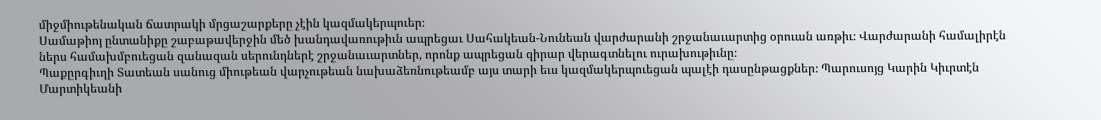միջմիութենական ճատրակի մրցաշարքերը չէին կազմակերպուեր։
Սամաթիոյ ընտանիքը շաբաթավերջին մեծ խանդավառութիւն ապրեցաւ Սահակեան-Նունեան վարժարանի շրջանաւարտից օրուան առթիւ։ Վարժարանի համալիրէն ներս համախմբուեցան զանազան սերունդներէ շրջանաւարտներ, որոնք ապրեցան զիրար վերագտնելու ուրախութիւնը։
Պաքըրգիւղի Տատեան սանուց միութեան վարչութեան նախաձեռնութեամբ այս տարի եւս կազմակերպուեցան պալէի դասընթացքներ։ Պարուսոյց Կարին Կիւրտէն Մարտիկեանի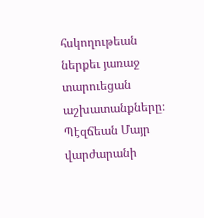հսկողութեան ներքեւ յառաջ տարուեցան աշխատանքները։
Պէզճեան Մայր վարժարանի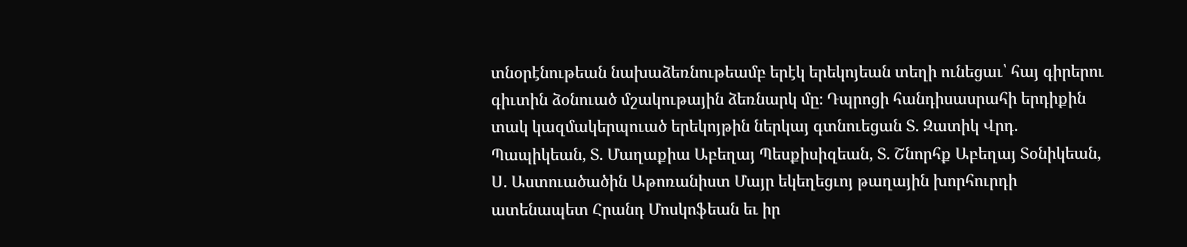տնօրէնութեան նախաձեռնութեամբ երէկ երեկոյեան տեղի ունեցաւ՝ հայ գիրերու գիւտին ձօնուած մշակութային ձեռնարկ մը։ Դպրոցի հանդիսասրահի երդիքին տակ կազմակերպուած երեկոյթին ներկայ գտնուեցան Տ. Զատիկ Վրդ. Պապիկեան, Տ. Մաղաքիա Աբեղայ Պեսքիսիզեան, Տ. Շնորհք Աբեղայ Տօնիկեան, Ս. Աստուածածին Աթոռանիստ Մայր եկեղեցւոյ թաղային խորհուրդի ատենապետ Հրանդ Մոսկոֆեան եւ իր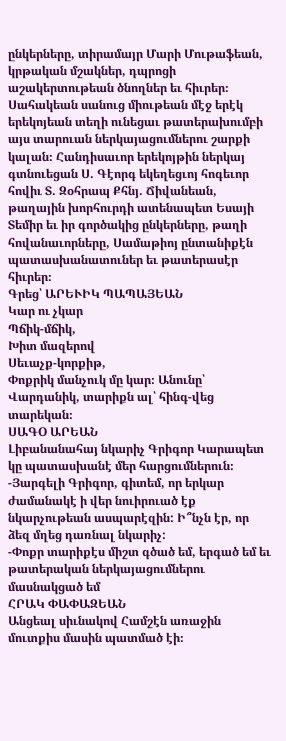ընկերները, տիրամայր Մարի Մութաֆեան, կրթական մշակներ, դպրոցի աշակերտութեան ծնողներ եւ հիւրեր։
Սահակեան սանուց միութեան մէջ երէկ երեկոյեան տեղի ունեցաւ թատերախումբի այս տարուան ներկայացումներու շարքի կալան։ Հանդիսաւոր երեկոյթին ներկայ գտնուեցան Ս. Գէորգ եկեղեցւոյ հոգեւոր հովիւ Տ. Զօհրապ Քհնյ. Ճիվանեան, թաղային խորհուրդի ատենապետ Եսայի Տեմիր եւ իր գործակից ընկերները, թաղի հովանաւորները, Սամաթիոյ ընտանիքէն պատասխանատուներ եւ թատերասէր հիւրեր։
Գրեց՝ ԱՐԵՒԻԿ ՊԱՊԱՅԵԱՆ
Կար ու չկար
Պճիկ-մճիկ,
Խիտ մազերով
Սեւաչք-կորքիթ,
Փոքրիկ մանչուկ մը կար։ Անունը՝ Վարդանիկ, տարիքն ալ՝ հինգ-վեց տարեկան։
ՍԱԳՕ ԱՐԵԱՆ
Լիբանանահայ նկարիչ Գրիգոր Կարապետ կը պատասխանէ մեր հարցումներուն։
-Յարգելի Գրիգոր, գիտեմ, որ երկար ժամանակէ ի վեր նուիրուած էք նկարչութեան ասպարէզին: Ի՞նչն էր, որ ձեզ մղեց դառնալ նկարիչ:
-Փոքր տարիքէս միշտ գծած եմ, երգած եմ եւ թատերական ներկայացումներու մասնակցած եմ
ՀՐԱԿ ՓԱՓԱԶԵԱՆ
Անցեալ սիւնակով Համշէն առաջին մուտքիս մասին պատմած էի։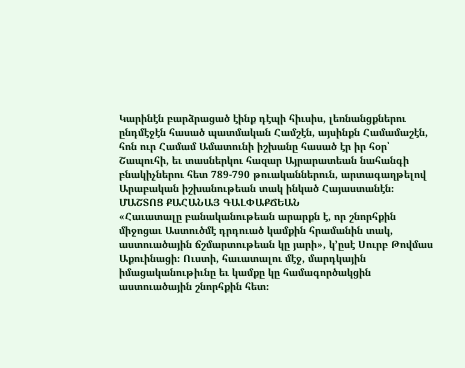Կարինէն բարձրացած էինք դէպի հիւսիս, լեռնանցքներու ընդմէջէն հասած պատմական Համշէն, այսինքն Համամաշէն, հոն ուր Համամ Ամատունի իշխանը հասած էր իր հօր՝ Շապուհի, եւ տասներկու հազար Այրարատեան նահանգի բնակիչներու հետ 789-790 թուականներուն, արտագաղթելով Արաբական իշխանութեան տակ ինկած Հայաստանէն։
ՄԱՇՏՈՑ ՔԱՀԱՆԱՅ ԳԱԼՓԱՔՃԵԱՆ
«Հաւատալը բանականութեան արարքն է, որ շնորհքին միջոցաւ Աստուծմէ դրդուած կամքին հրամանին տակ, աստուածային ճշմարտութեան կը յարի», կ՚ըսէ Սուրբ Թովմաս Աքուինացի։ Ուստի, հաւատալու մէջ, մարդկային իմացականութիւնը եւ կամքը կը համագործակցին աստուածային շնորհքին հետ։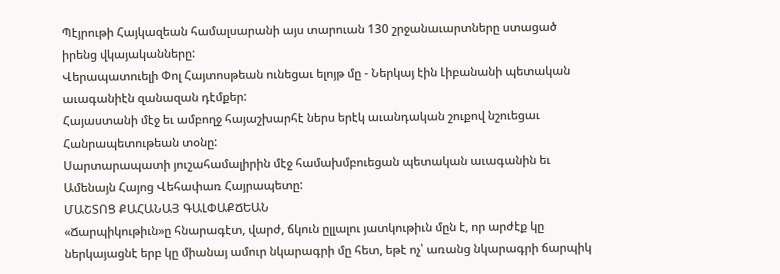Պէյրութի Հայկազեան համալսարանի այս տարուան 130 շրջանաւարտները ստացած իրենց վկայականները:
Վերապատուելի Փոլ Հայտոսթեան ունեցաւ ելոյթ մը - Ներկայ էին Լիբանանի պետական աւագանիէն զանազան դէմքեր:
Հայաստանի մէջ եւ ամբողջ հայաշխարհէ ներս երէկ աւանդական շուքով նշուեցաւ Հանրապետութեան տօնը:
Սարտարապատի յուշահամալիրին մէջ համախմբուեցան պետական աւագանին եւ Ամենայն Հայոց Վեհափառ Հայրապետը:
ՄԱՇՏՈՑ ՔԱՀԱՆԱՅ ԳԱԼՓԱՔՃԵԱՆ
«Ճարպիկութիւն»ը հնարագէտ, վարժ, ճկուն ըլլալու յատկութիւն մըն է, որ արժէք կը ներկայացնէ երբ կը միանայ ամուր նկարագրի մը հետ, եթէ ոչ՝ առանց նկարագրի ճարպիկ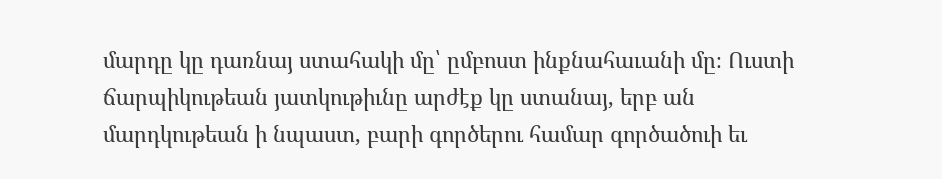մարդը կը դառնայ ստահակի մը՝ ըմբոստ ինքնահաւանի մը։ Ուստի ճարպիկութեան յատկութիւնը արժէք կը ստանայ, երբ ան մարդկութեան ի նպաստ, բարի գործերու համար գործածուի եւ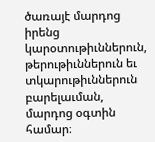ծառայէ մարդոց իրենց կարօտութիւններուն, թերութիւններուն եւ տկարութիւններուն բարելաւման, մարդոց օգտին համար։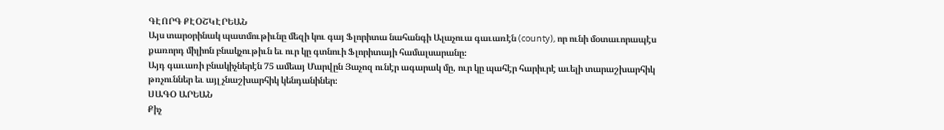ԳԷՈՐԳ ՔԷՕՇԿԷՐԵԱՆ
Այս տարօրինակ պատմութիւնը մեզի կու գայ Ֆլորիտա նահանգի Ալաչուա գաւառէն (county), որ ունի մօտաւորապէս քառորդ միլիոն բնակչութիւն եւ ուր կը գտնուի Ֆլորիտայի համալսարանը։
Այդ գաւառի բնակիչներէն 75 ամեայ Մարվըն Յաչոզ ունէր ագարակ մը, ուր կը պահէր հարիւրէ աւելի տարաշխարհիկ թռչուններ եւ այլ չնաշխարհիկ կենդանիներ։
ՍԱԳՕ ԱՐԵԱՆ
Քիչ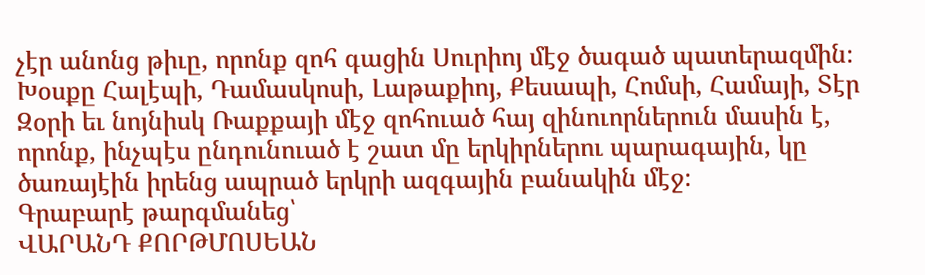չէր անոնց թիւը, որոնք զոհ գացին Սուրիոյ մէջ ծագած պատերազմին։ Խօսքը Հալէպի, Դամասկոսի, Լաթաքիոյ, Քեսապի, Հոմսի, Համայի, Տէր Զօրի եւ նոյնիսկ Ռաքքայի մէջ զոհուած հայ զինուորներուն մասին է, որոնք, ինչպէս ընդունուած է շատ մը երկիրներու պարագային, կը ծառայէին իրենց ապրած երկրի ազգային բանակին մէջ։
Գրաբարէ թարգմանեց՝
ՎԱՐԱՆԴ ՔՈՐԹՄՈՍԵԱՆ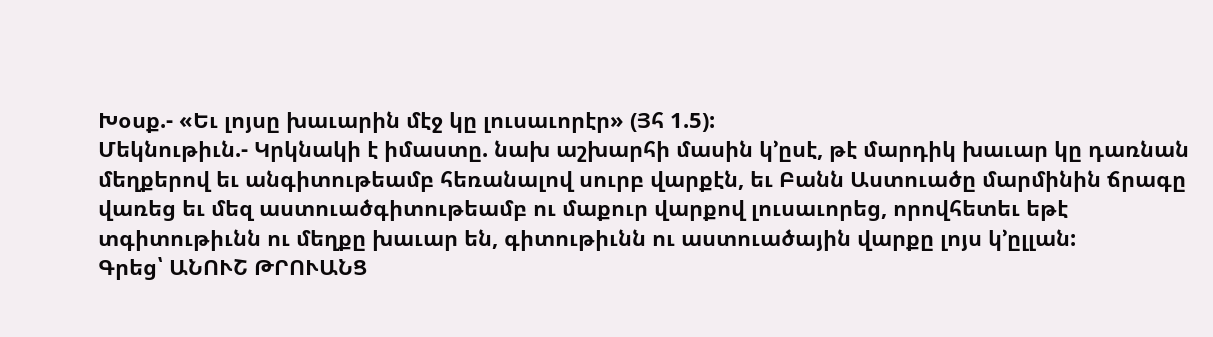Խօսք.- «Եւ լոյսը խաւարին մէջ կը լուսաւորէր» (Յհ 1.5):
Մեկնութիւն.- Կրկնակի է իմաստը. նախ աշխարհի մասին կ՚ըսէ, թէ մարդիկ խաւար կը դառնան մեղքերով եւ անգիտութեամբ հեռանալով սուրբ վարքէն, եւ Բանն Աստուածը մարմինին ճրագը վառեց եւ մեզ աստուածգիտութեամբ ու մաքուր վարքով լուսաւորեց, որովհետեւ եթէ տգիտութիւնն ու մեղքը խաւար են, գիտութիւնն ու աստուածային վարքը լոյս կ՚ըլլան:
Գրեց՝ ԱՆՈՒՇ ԹՐՈՒԱՆՑ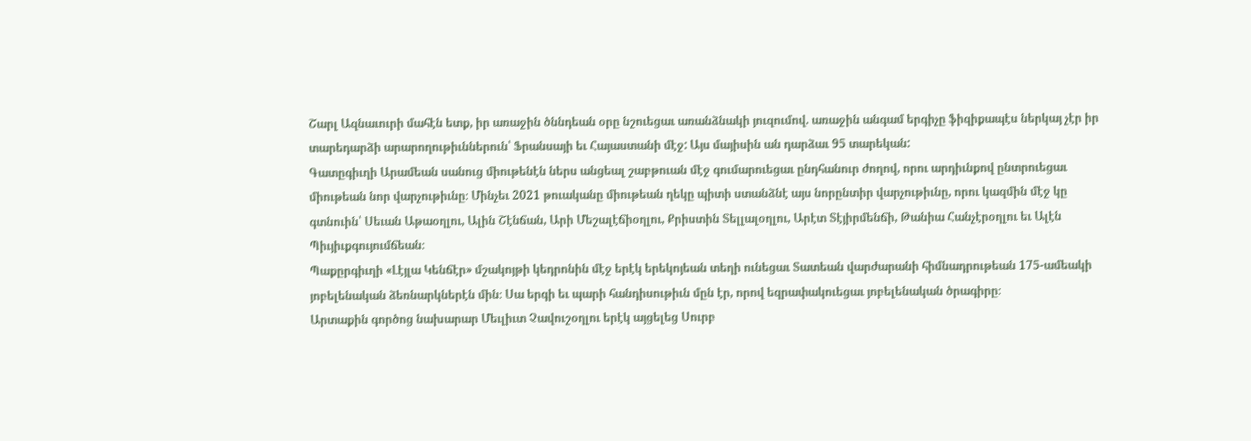Շարլ Ազնաւուրի մահէն ետք, իր առաջին ծննդեան օրը նշուեցաւ առանձնակի յուզումով. առաջին անգամ երգիչը ֆիզիքապէս ներկայ չէր իր տարեդարձի արարողութիւններուն՝ Ֆրանսայի եւ Հայաստանի մէջ: Այս մայիսին ան դարձաւ 95 տարեկան:
Գատըգիւղի Արամեան սանուց միութենէն ներս անցեալ շաբթուան մէջ գումարուեցաւ ընդհանուր ժողով, որու արդիւնքով ընտրուեցաւ միութեան նոր վարչութիւնը։ Մինչեւ 2021 թուականը միութեան ղեկը պիտի ստանձնէ այս նորընտիր վարչութիւնը, որու կազմին մէջ կը գտնուին՝ Սեւան Աթաօղլու, Ալին Շէնճան, Արի Մեշալէճիօղլու, Քրիստին Տելլալօղլու, Արէտ Տէյիրմենճի, Թանիա Հանչէրօղլու եւ Ալէն Պիւյիւքգույումճեան։
Պաքըրգիւղի «Լէյլա Կենճէր» մշակոյթի կեդրոնին մէջ երէկ երեկոյեան տեղի ունեցաւ Տատեան վարժարանի հիմնադրութեան 175-ամեակի յոբելենական ձեռնարկներէն մին։ Սա երգի եւ պարի հանդիսութիւն մըն էր, որով եզրափակուեցաւ յոբելենական ծրագիրը։
Արտաքին գործոց նախարար Մեւլիւտ Չավուշօղլու երէկ այցելեց Սուրբ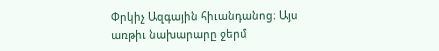Փրկիչ Ազգային հիւանդանոց։ Այս առթիւ նախարարը ջերմ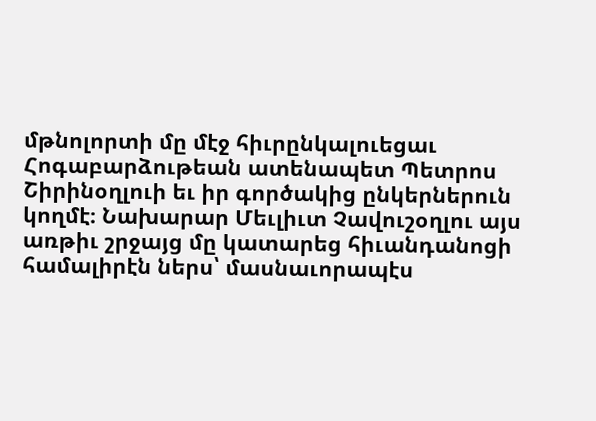մթնոլորտի մը մէջ հիւրընկալուեցաւ Հոգաբարձութեան ատենապետ Պետրոս Շիրինօղլուի եւ իր գործակից ընկերներուն կողմէ։ Նախարար Մեւլիւտ Չավուշօղլու այս առթիւ շրջայց մը կատարեց հիւանդանոցի համալիրէն ներս՝ մասնաւորապէս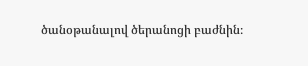ծանօթանալով ծերանոցի բաժնին։